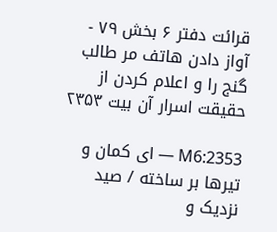قرائت دفتر ۶ بخش ۷۹ - آواز دادن هاتف مر طالب گنج را و اعلام کردن از حقیقت اسرار آن بیت ۲۳۵۳

M6:2353 — ای کمان و تیرها بر ساخته / صید نزدیک و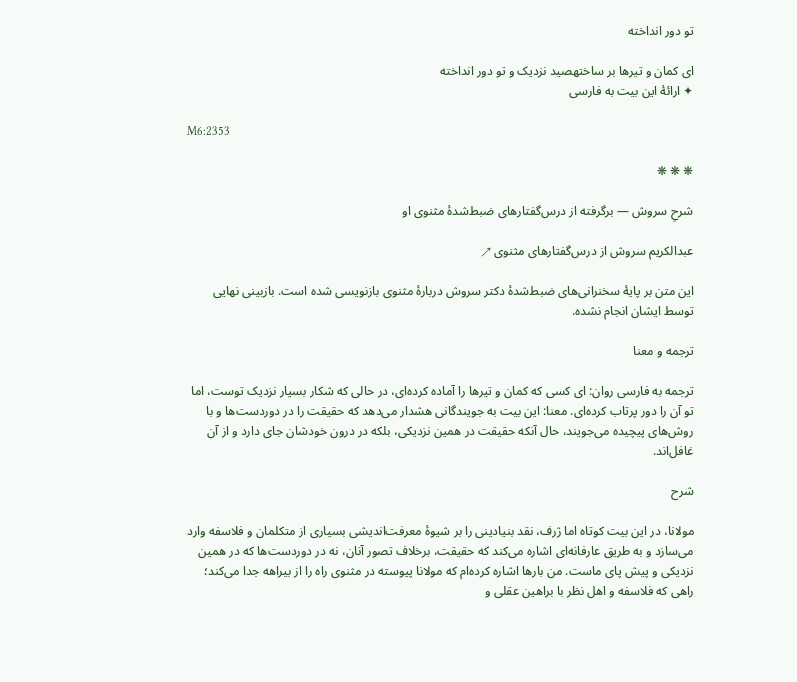تو دور انداخته

ای کمان و تیرها بر ساختهصید نزدیک و تو دور انداخته
✦ ارائهٔ این بیت به فارسی

M6:2353

❋ ❋ ❋

شرحِ سروش — برگرفته از درس‌گفتارهای ضبط‌شدهٔ مثنوی او

عبدالکریم سروش از درس‌گفتارهای مثنوی ↗

این متن بر پایهٔ سخنرانی‌های ضبط‌شدهٔ دکتر سروش دربارهٔ مثنوی بازنویسی شده است. بازبینی نهایی توسط ایشان انجام نشده.

ترجمه و معنا

ترجمه به فارسی روان: ای کسی که کمان و تیرها را آماده کرده‌ای، در حالی که شکار بسیار نزدیک توست، اما تو آن را دور پرتاب کرده‌ای. معنا: این بیت به جویندگانی هشدار می‌دهد که حقیقت را در دوردست‌ها و با روش‌های پیچیده می‌جویند، حال آنکه حقیقت در همین نزدیکی، بلکه در درون خودشان جای دارد و از آن غافل‌اند.

شرح

مولانا، در این بیت کوتاه اما ژرف، نقد بنیادینی را بر شیوهٔ معرفت‌اندیشی بسیاری از متکلمان و فلاسفه وارد می‌سازد و به طریق عارفانه‌ای اشاره می‌کند که حقیقت، برخلاف تصور آنان، نه در دوردست‌ها که در همین نزدیکی و پیش پای ماست. من بارها اشاره کرده‌ام که مولانا پیوسته در مثنوی راه را از بیراهه جدا می‌کند؛ راهی که فلاسفه و اهل نظر با براهین عقلی و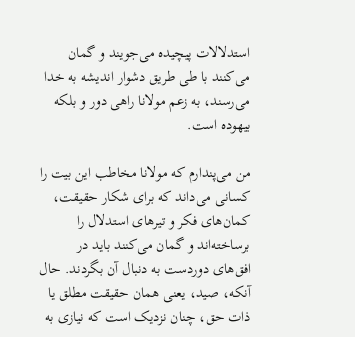استدلالات پیچیده می‌جویند و گمان می‌کنند با طی طریق دشوار اندیشه به خدا می‌رسند، به زعم مولانا راهی دور و بلکه بیهوده است.

من می‌پندارم که مولانا مخاطب این بیت را کسانی می‌داند که برای شکار حقیقت، کمان‌های فکر و تیرهای استدلال را برساخته‌اند و گمان می‌کنند باید در افق‌های دوردست به دنبال آن بگردند. حال آنکه، صید، یعنی همان حقیقت مطلق یا ذات حق، چنان نزدیک است که نیازی به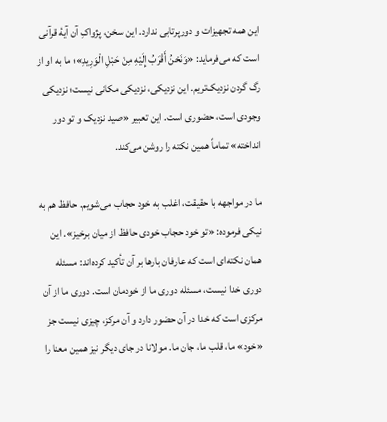این همه تجهیزات و دورپرتابی ندارد. این سخن، پژواکِ آن آیهٔ قرآنی است که می‌فرماید: «وَنَحْنُ أَقْرَبُ إِلَيْهِ مِنْ حَبْلِ الْوَرِيدِ»؛ ما به او از رگ گردن نزدیک‌تریم. این نزدیکی، نزدیکی مکانی نیست؛ نزدیکی وجودی است، حضوری است. این تعبیر «صید نزدیک و تو دور انداخته» تماماً همین نکته را روشن می‌کند.

ما در مواجهه با حقیقت، اغلب به خود حجاب می‌شویم. حافظ هم به نیکی فرموده: «تو خود حجاب خودی حافظ از میان برخیز». این همان نکته‌ای است که عارفان بارها بر آن تأکید کرده‌اند: مسئله دوری خدا نیست، مسئله دوری ما از خودمان است. دوری ما از آن مرکزی است که خدا در آن حضور دارد و آن مرکز، چیزی نیست جز «خود» ما، قلب ما، جان ما. مولانا در جای دیگر نیز همین معنا را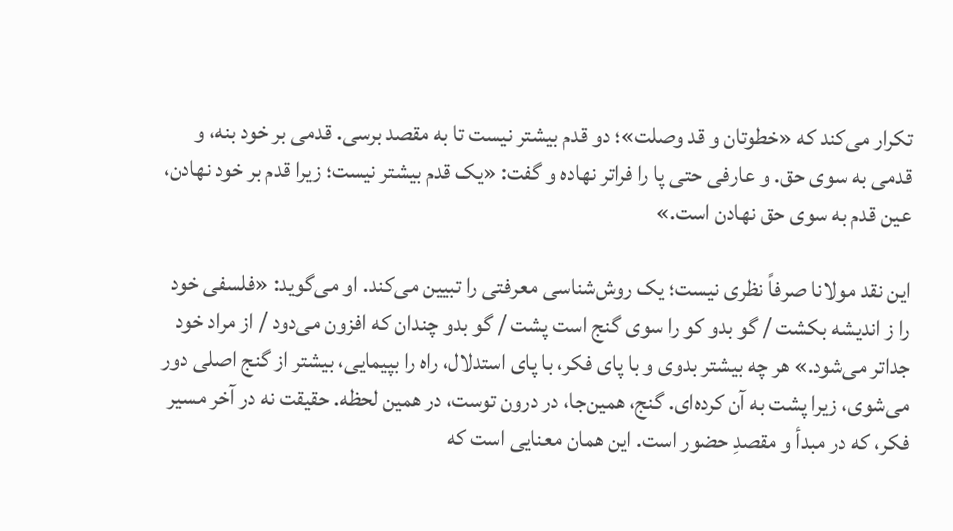تکرار می‌کند که «خطوتان و قد وصلت»؛ دو قدم بیشتر نیست تا به مقصد برسی. قدمی بر خود بنه، و قدمی به سوی حق. و عارفی حتی پا را فراتر نهاده و گفت: «یک قدم بیشتر نیست؛ زیرا قدم بر خود نهادن، عین قدم به سوی حق نهادن است.»

این نقد مولانا صرفاً نظری نیست؛ یک روش‌شناسی معرفتی را تبیین می‌کند. او می‌گوید: «فلسفی خود را ز اندیشه بکشت / گو بدو کو را سوی گنج است پشت / گو بدو چندان که افزون می‌دود / از مراد خود جداتر می‌شود.» هر چه بیشتر بدوی و با پای فکر، با پای استدلال، راه را بپیمایی، بیشتر از گنج اصلی دور می‌شوی، زیرا پشت به آن کرده‌ای. گنج، همین‌جا، در درون توست، در همین لحظه. حقیقت نه در آخر مسیر فکر، که در مبدأ و مقصدِ حضور است. این همان معنایی است که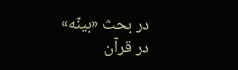در بحث «بینّه» در قرآن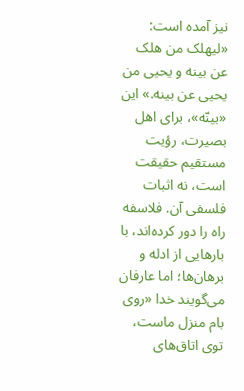نیز آمده است: «لیهلک من هلک عن بینه و یحیی من یحیی عن بینه.» این «بینّه»، برای اهل بصیرت، رؤیت مستقیم حقیقت است، نه اثبات فلسفی آن. فلاسفه راه را دور کرده‌اند، با بارهایی از ادله و برهان‌ها؛ اما عارفان می‌گویند خدا «روی بام منزل ماست، توی اتاق‌های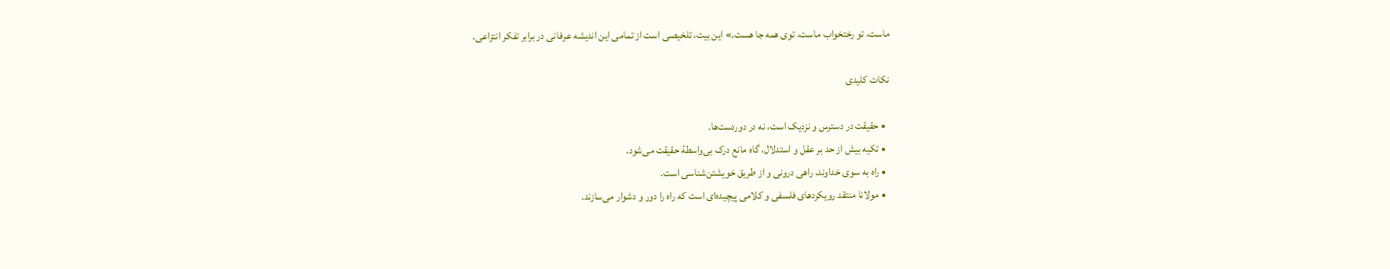ماست، تو رختخواب ماست، توی همه جا هست.» این بیت، تلخیصی است از تمامی این اندیشه عرفانی در برابر تفکر انتزاعی.

نکات کلیدی

  • حقیقت در دسترس و نزدیک است، نه در دوردست‌ها.
  • تکیه بیش از حد بر عقل و استدلال، گاه مانع درک بی‌واسطهٔ حقیقت می‌شود.
  • راه به سوی خداوند، راهی درونی و از طریق خویشتن‌شناسی است.
  • مولانا منتقد رویکردهای فلسفی و کلامی پیچیده‌ای است که راه را دور و دشوار می‌سازند.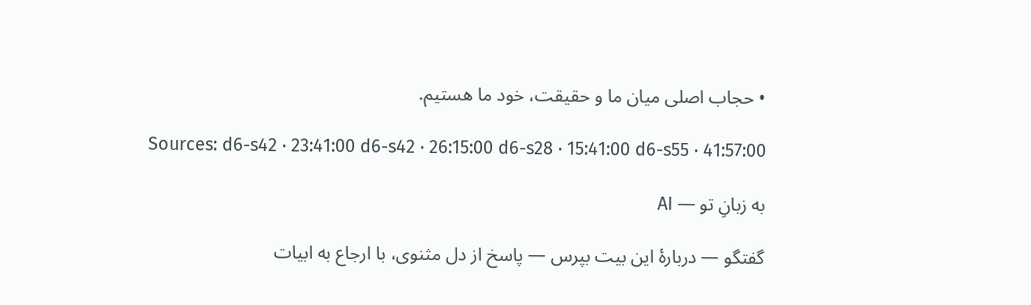• حجاب اصلی میان ما و حقیقت، خود ما هستیم.

Sources: d6-s42 · 23:41:00 d6-s42 · 26:15:00 d6-s28 · 15:41:00 d6-s55 · 41:57:00

به زبانِ تو — AI

گفتگو — دربارهٔ این بیت بپرس — پاسخ از دل مثنوی، با ارجاع به ابیات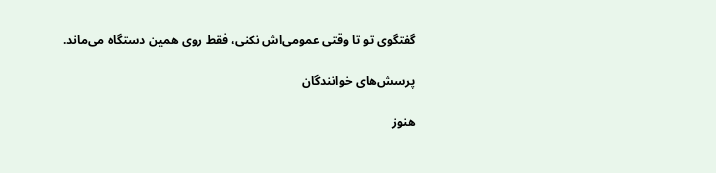گفتگوی تو تا وقتی عمومی‌اش نکنی، فقط روی همین دستگاه می‌ماند.

پرسش‌های خوانندگان

هنوز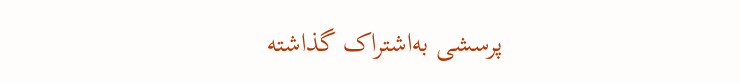پرسشی به‌اشتراک گذاشته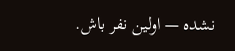نشده — اولین نفر باش.